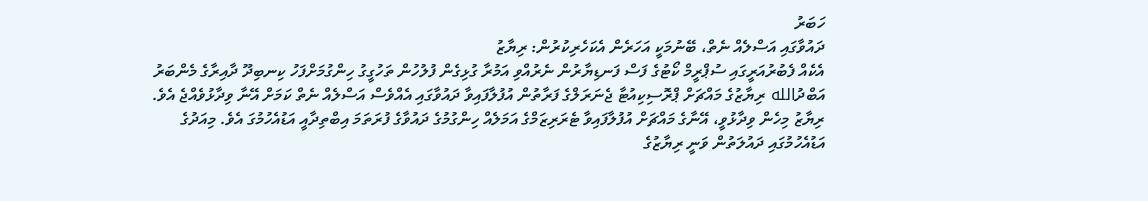ހަބަރު
ދައުވާގައި އަސްލެއް ނެތް، ބޭނުމަކީ އަހަރެން އެކަހެރިކުރުން: ރިޔާޒު
އެކެއް ފެބުރުއަރީގައި ސުޕްރީމް ކޯޓުގެ ފަސް ފަނޑިޔާރުން ނެރުއްވި އަމުރާ ގުޅިގެން ފުލުހުން ތަހުގީގު ހިންގުމަށްފަހު ކިނބިދޫ ދާއިރާގެ މެންބަރު އަބްދުالله ރިޔާޒުގެ މައްޗަށް ޕްރޮސިކިއުޓާ ޖެނަރަލްގެ ފަރާތުން އުފުލާފައިވާ ދައުވާގައި އެއްވެސް އަސްލެއް ނެތް ކަމަށް އޭނާ ވިދާޅުވެއްޖެ އެވެ.
ރިޔާޒު މިހެން ވިދާޅުވީ، އޭނާގެ މައްޗަށް އުފުލާފައިވާ ޓެރަރިޒަމްގެ އަމަލެއް ހިންގުމުގެ ދައުވާގެ ފުރަތަމަ އިބްތިދާއީ އަޑުއެހުމުގަ އެވެ. މިއަދުގެ އަޑުއެހުމުގައި ދައުލަތުން ވަނީ ރިޔާޒުގެ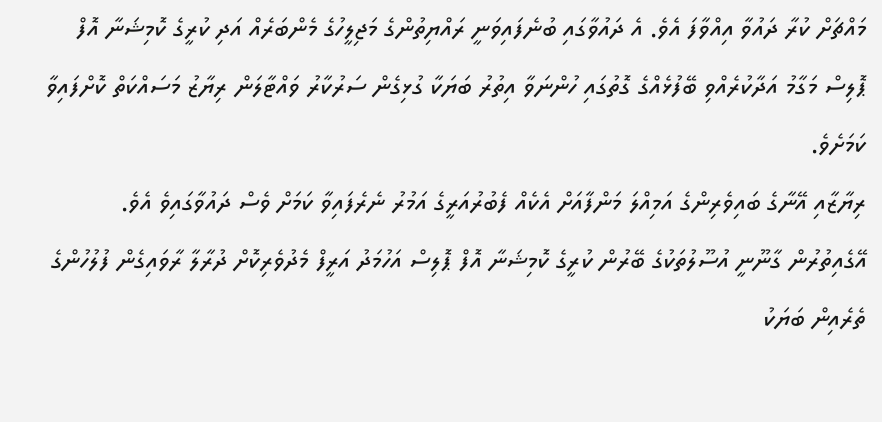މައްޗަށް ކުރާ ދައުވާ އިއްވާފަ އެވެ. އެ ދައުވާގައި ބުނެފައިވަނީ ރައްޔިތުންގެ މަޖިލީހުގެ މެންބަރެއް އަދި ކުރީގެ ކޮމިޝަނާ އޮފް ޕޮލިސް މަގާމު އަދާކުރެއްވި ބޭފުޅެއްގެ ގޮތުގައި ހުންނަވާ އިތުރު ބަޔަކާ ގުޅިގެން ސަރުކާރު ވައްޓާލަން ރިޔާޒު މަސައްކަތް ކޮށްފައިވާ ކަމަށެވެ.
ރިޔާޒާއި އޭނާގެ ބައިވެރިންގެ އަމިއްލަ މަންފާއަށް އެކެއް ފެބުރުއަރީގެ އަމުރު ނެރެފައިވާ ކަމަށް ވެސް ދައުވާގައިވެ އެވެ. އޭގެއިތުރުން ގާނޫނީ އުސޫލުތަކުގެ ބޭރުން ކުރީގެ ކޮމިޝަނާ އޮފް ޕޮލިސް އަހުމަދު އަރީފް މެދުވެރިކޮށް ދުރާލާ ރާވައިގެން ފުލުހުންގެ ތެރެއިން ބަޔަކު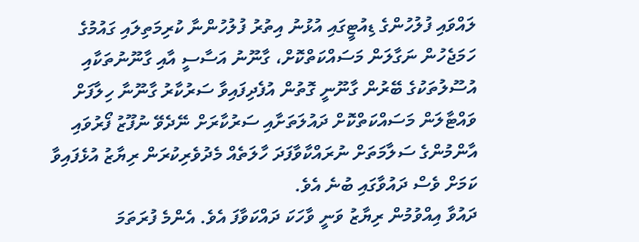ލައްވައި ފުލުހުންގެ ޑިއުޓީގައި އުޅުނު އިތުރު ފުލުހުންނާ ކުރިމަތިލައި ގައުމުގެ ހަމަޖެހުން ނަގާލަން މަސައްކަތްކޮށް، ގާނޫނު އަސާސީ އާއި ގާނޫނުތަކާއި އުސޫލުތަކުގެ ބޭރުން ގާނޫނީ ގޮތުން އުފެދިފައިވާ ސަރުކާރު ގާނޫނާ ހިލާފަށް ވައްޓާލަން މަސައްކަތްކޮށް ދައުލަތަށާއި ސަރުކާރަށް ނޭދެވޭ ނުފޫޒު ފޯރުވައި އާންމުންގެ ސަލާމަތަށް ނުރައްކާވާފަދަ ހާލަތެއް މެދުވެރިކުރަން ރިޔާޒު އުޅެފައިވާ ކަމަށް ވެސް ދައުވާގައި ބުނެ އެވެ.
ދައުވާ އިއްވުމުން ރިޔާޒު ވަނީ ވާހަކަ ދައްކަވާފަ އެވެ. އެންމެ ފުރަތަމަ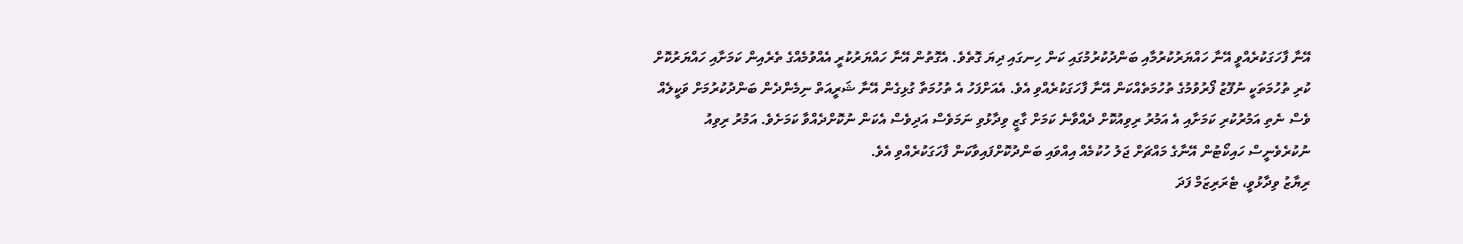އޭނާ ފާހަގަކުރެއްވީ އޭނާ ހައްޔަރުކުރުމާއި ބަންދުކުރުމުގައި ކަން ހިނގައި ދިޔަ ގޮތެވެ. އެގޮތުން އޭނާ ހައްޔަރުކުރީ އެއްވުމެއްގެ ތެރެއިން ކަމަށާއި ހައްޔަރުކޮށް ކުރި ތުހުމަތަކީ ނުފޫޒު ފޯރުވުމުގެ ތުހުމަތެއްކަން އޭނާ ފާހަގަކުރެއްވި އެވެ. އެއަށްފަހު އެ ތުހުމަތާ ގުޅިގެން އޭނާ ޝަރީއަތް ނިމެންދެން ބަންދުކުރުމަށް ވަކީލެއް ވެސް ނެތި އަމުރުކުރި ކަމަށާއި އެ އަމުރު ރިވިއުކޮށް ދެއްވާނެ ކަމަށް ގާޒީ ވިދާޅުވި ނަމަވެސް އަދިވެސް އެކަން ނުކޮށްދެއްވާ ކަމަށެވެ. އަމުރު ރިވިއު ނުކުރެވެނީސް ހައިކޯޓުން އޭނާގެ މައްޗަށް ޖަލު ހުކުމެއް އިއްވައި ބަންދުކޮށްފައިވާކަން ފާހަގަކުރެއްވި އެވެ.
ރިޔާޒު ވިދާޅުވީ، ޓެރަރިޒަމް ފަދަ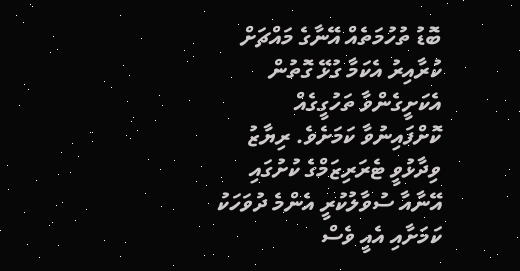ބޮޑު ތުހުމަތެއް އޭނާގެ މައްޗަށް ކުރާއިރު އެކަމާ ގުޅޭ ގޮތުން އެކަށީގެންވާ ތަހުގީގެއް ކޮށްފައިނުވާ ކަމަށެވެ. ރިޔާޒު ވިދާޅުވީ ޓެރަރިޒަމްގެ ކުށުގައި އޭނާއާ ސުވާލުކުރީ އެންމެ ދުވަހަކު ކަމަށާއި އެއީ ވެސް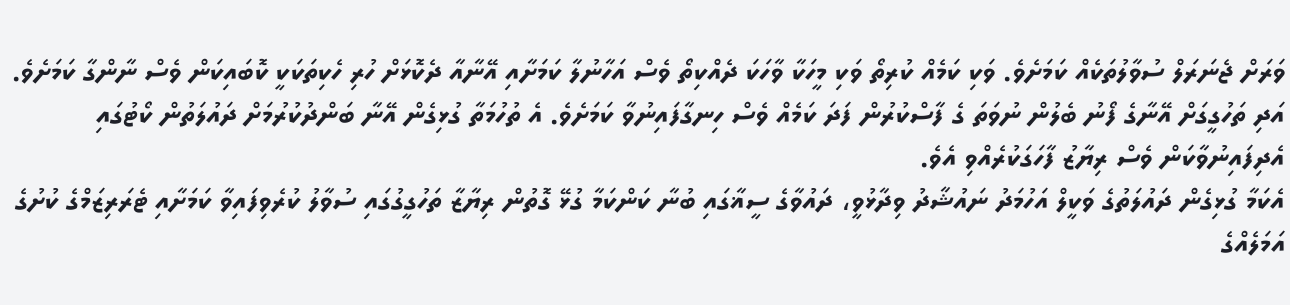ވަރަށް ޖެނަރަލް ސުވާލުތަކެއް ކަމަށެވެ. ވަކި ކަމެއް ކުރިތޯ ވަކި މީހަކާ ވާހަކަ ދެއްކިތޯ ވެސް އަހާނުލާ ކަމަށާއި އޭނާއާ ދެކޮޅަށް ހުރި ހެކިތަކަކީ ކޮބައިކަން ވެސް ނާންގާ ކަމަށެވެ. އަދި ތަހުގީގަށް އޭނާގެ ފޯނު ބެލުން ނުވަތަ ގެ ފާސްކުރުން ފަދަ ކަމެއް ވެސް ހިނގާފައިނުވާ ކަމަށެވެ. އެ ތުހުމަތާ ގުޅިގެން އޭނާ ބަންދުކުރުމަށް ދައުލަތުން ކޯޓުގައި އެދިފައިނުވާކަން ވެސް ރިޔާޒު ފާހަގަކުރެއްވި އެވެ.
އެކަމާ ގުޅިގެން ދައުލަތުގެ ވަކީލް އަހުމަދު ނައުޝާދު ވިދާޅުވީ، ދައުވާގެ ސީޣާގައި ބުނާ ކަންކަމާ ގުޅޭ ގޮތުން ރިޔާޒާ ތަހުގީގުގައި ސުވާލު ކުރެވިފައިވާ ކަމަށާއި ޓެރަރިޒަމްގެ ކުށުގެ އަމަލެއްގެ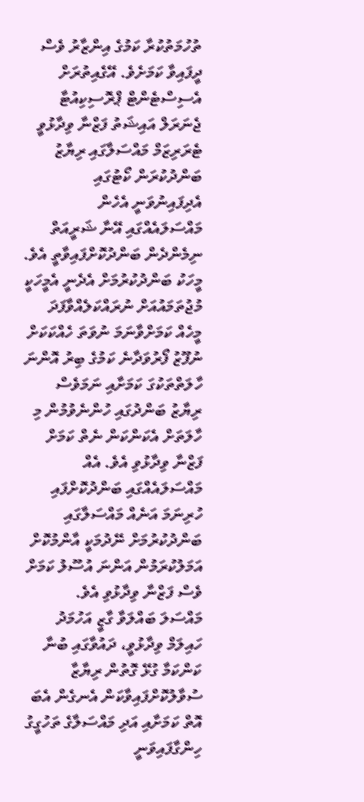ތުހުމަތުކުރާ ކަމުގެ އިންޒާރު ވެސް ދީފައިވާ ކަމަށެވެ. އޭގެއިތުރަށް އެސިސްޓެންޓް ޕްރޮސިކިއުޓާ ޖެނަރަލް އައިޝަތު ފަޒްނާ ވިދާޅުވީ ޓެރަރިޒަމް މައްސަލާގައި ރިޔާޒު ބަންދުކުރަން ކޯޓުގައި އެދިފައިނުވަނީ އެހެން މައްސަލައެއްގައި އޭނާ ޝަރީއަތް ނިމެންދެން ބަންދުކޮށްފައިވާތީ އެވެ. މީހަކު ބަންދުކުރުމަށް އެދެނީ އެމީހަކީ މުޖުތަމައުއަށް ނުރައްކަލެއްވާފަދަ މީހެއް ކަމަށްވާނަމަ ނުވަތަ ހެއްކަކަށް ނުފޫޒު ފޯރުވަދާނެ ކަމުގެ ބިރު އޮންނަ ހާލަތްތަކުގަ ކަމަށާއި ނަމަވެސް ރިޔާޒު ބަންދުގައި ހުންނެވުމުން މި ހާލަތަށް އެކަންކަން ނެތް ކަމަށް ފަޒްނާ ވިދާޅުވި އެވެ. އެއް މައްސަލައެއްގައި ބަންދުކޮށްފައި ހުރިނަމަ އަނެއް މައްސަލާގައި ބަންދުކުރުމަށް ނޭދުމަކީ އާންމުކޮށް އަމަލުކުރަމުން އަންނަ އުސޫލު ކަމަށް ވެސް ފަޒްނާ ވިދާޅުވި އެވެ.
މައްސަލަ ބައްލަވާ ގާޒީ އަހުމަދު ހައިލަމް ވިދާޅުވީ، ދައުވާގައި ބުނާ ކަންކަމާ ގުޅޭ ގޮތުން ރިޔާޒާ ސުވާލުކޮށްފައިވާކަން އެނގެން އެބަ އޮތް ކަމަށާއި އަދި މައްސަލާގެ ތަހުގީގު ހިންގާފައިވަނީ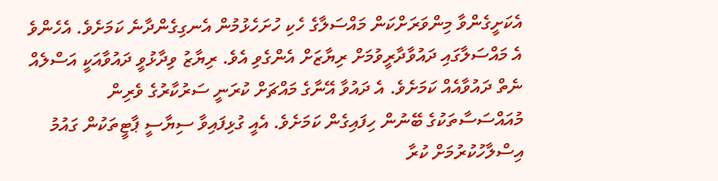އެކަށީގެންވާ މިންވަރަށްކަން މައްސަލާގެ ހެކި ހުށަހެޅުމުން އެނގިގެންދާނެ ކަމަށެވެ. އެހެންވެ އެ މައްސަލާގައި ދައުވާދާރީވުމަށް ރިޔާޒަށް އެންގެވި އެވެ. ރިޔާޒު ވިދާޅުވީ ދައުވާއަކީ އަސްލެއް ނެތް ދައުވާއެއް ކަމަށެވެ. އެ ދައުވާ އޭނާގެ މައްޗަށް ކުރަނީ ސަރުކާރުގެ ވެރިން މުއައްސަސާތަކުގެ ބޭނުން ހިފައިގެން ކަމަށެވެ. އެއީ ގުޅިފައިވާ ސިޔާސީ ޕާޓީތަކުން ގައުމު އިސްލާހުކުރުމަށް ކުރާ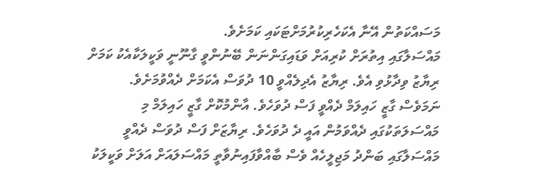މަސައްކަތުން އޭނާ އެކަހެރިކުރުމަށްޓަކައި ކަމަށެވެ.
މައްސަލާގައި އިތުރަށް ކުރިއަށް ވަޑައިގަންނަން ބޭނުންވީ ގާނޫނީ ވަކީލަކާއެކު ކަމަށް ރިޔާޒު ވިދާޅުވި އެވެ. ރިޔާޒު އެދިލެއްވީ 10 ދުވަސް އެކަމަށް ދެއްވުމަށެވެ.
ނަމަވެސް ގާޒީ ހައިލަމް ދެއްވީ ފަސް ދުވަހެވެ. އާންމުކޮށް ގާޒީ ހައިލަމް މި މައްސަލަތަކުގައި ދެއްވަމުން އައީ ދެ ދުވަހެވެ. ރިޔާޒަށް ފަސް ދުވަސް ދެއްވީ މައްސަލާގައި ބަންދު މަޖިލީހެއް ވެސް ބާއްވާފައިނުވާތީ މައްސަލައަށް އަލަށް ވަކީލަކު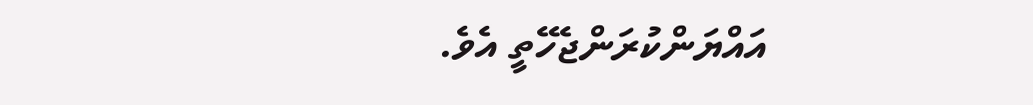އައްޔަންކުރަންޖެހޭތީ އެވެ.